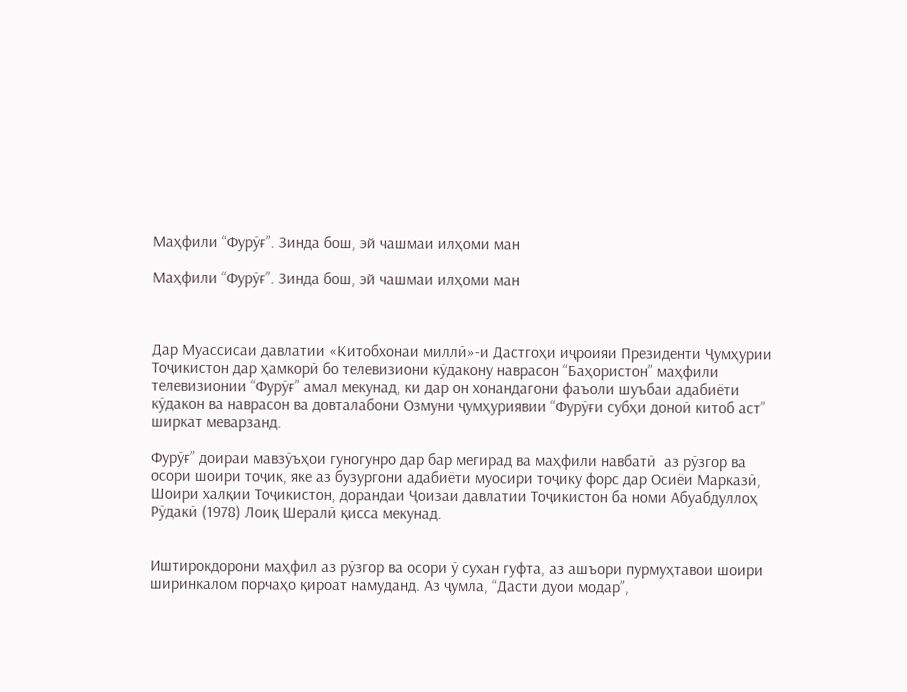Маҳфили “Фурӯғ”. Зинда бош, эй чашмаи илҳоми ман

Маҳфили “Фурӯғ”. Зинда бош, эй чашмаи илҳоми ман



Дар Муассисаи давлатии «Китобхонаи миллӣ»-и Дастгоҳи иҷроияи Президенти Ҷумҳурии Тоҷикистон дар ҳамкорӣ бо телевизиони кӯдакону наврасон “Баҳористон” маҳфили телевизионии “Фурӯғ” амал мекунад, ки дар он хонандагони фаъоли шуъбаи адабиёти кӯдакон ва наврасон ва довталабони Озмуни ҷумҳуриявии “Фурӯғи субҳи доноӣ китоб аст” ширкат меварзанд.

Фурӯғ” доираи мавзӯъҳои гуногунро дар бар мегирад ва маҳфили навбатӣ  аз рӯзгор ва осори шоири тоҷик, яке аз бузургони адабиёти муосири тоҷику форс дар Осиёи Марказӣ, Шоири халқии Тоҷикистон, дорандаи Ҷоизаи давлатии Тоҷикистон ба номи Абуабдуллоҳ Рӯдакӣ (1978) Лоиқ Шералӣ қисса мекунад.


Иштирокдорони маҳфил аз рӯзгор ва осори ӯ сухан гуфта, аз ашъори пурмуҳтавои шоири ширинкалом порчаҳо қироат намуданд. Аз ҷумла, “Дасти дуои модар”,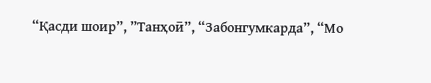“Қасди шоир”, ”Танҳоӣ”, “Забонгумкарда”, “Мо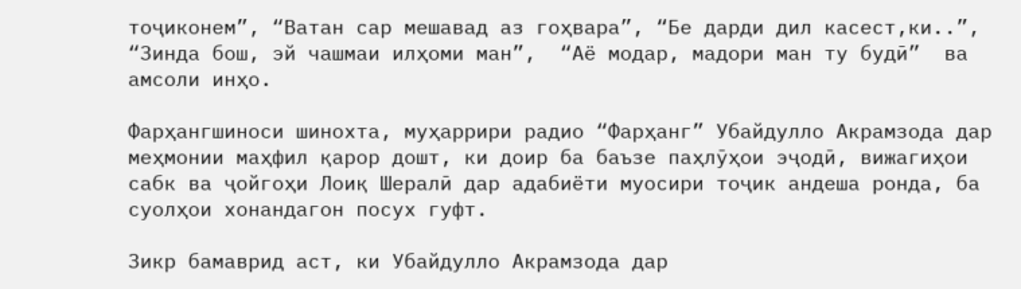тоҷиконем”, “Ватан сар мешавад аз гоҳвара”, “Бе дарди дил касест,ки..”, “Зинда бош, эй чашмаи илҳоми ман”,  “Аё модар, мадори ман ту будӣ”  ва амсоли инҳо.

Фарҳангшиноси шинохта, муҳаррири радио “Фарҳанг” Убайдулло Акрамзода дар меҳмонии маҳфил қарор дошт, ки доир ба баъзе паҳлӯҳои эҷодӣ, вижагиҳои сабк ва ҷойгоҳи Лоиқ Шералӣ дар адабиёти муосири тоҷик андеша ронда, ба суолҳои хонандагон посух гуфт.

Зикр бамаврид аст, ки Убайдулло Акрамзода дар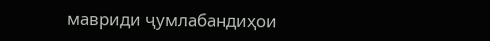мавриди ҷумлабандиҳои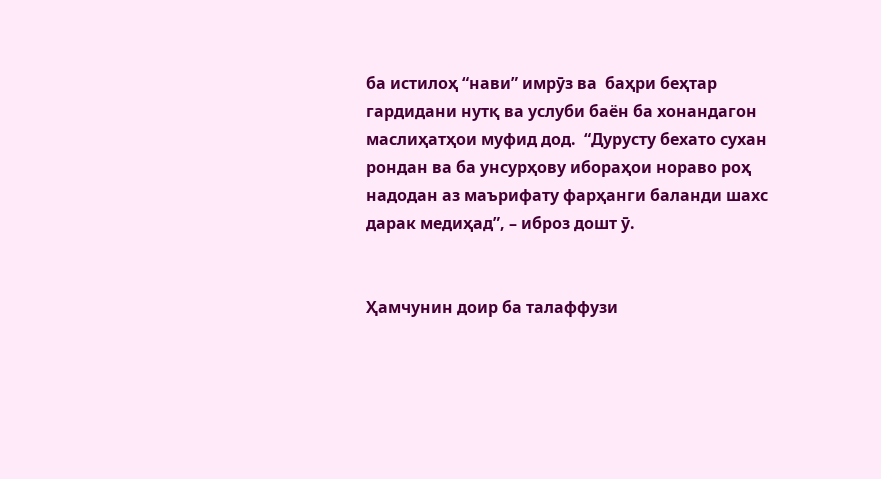ба истилоҳ “нави” имрӯз ва  баҳри беҳтар гардидани нутқ ва услуби баён ба хонандагон маслиҳатҳои муфид дод.  “Дурусту бехато сухан рондан ва ба унсурҳову ибораҳои нораво роҳ надодан аз маърифату фарҳанги баланди шахс дарак медиҳад”, – иброз дошт ӯ.


Ҳамчунин доир ба талаффузи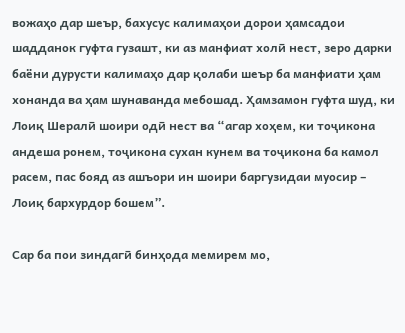вожаҳо дар шеър, бахусус калимаҳои дорои ҳамсадои шадданок гуфта гузашт, ки аз манфиат холӣ нест, зеро дарки баёни дурусти калимаҳо дар қолаби шеър ба манфиати ҳам хонанда ва ҳам шунаванда мебошад. Ҳамзамон гуфта шуд, ки Лоиқ Шералӣ шоири одӣ нест ва “агар хоҳем, ки тоҷикона андеша ронем, тоҷикона сухан кунем ва тоҷикона ба камол расем, пас бояд аз ашъори ин шоири баргузидаи муосир – Лоиқ бархурдор бошем”.

Сар ба пои зиндагӣ бинҳода мемирем мо,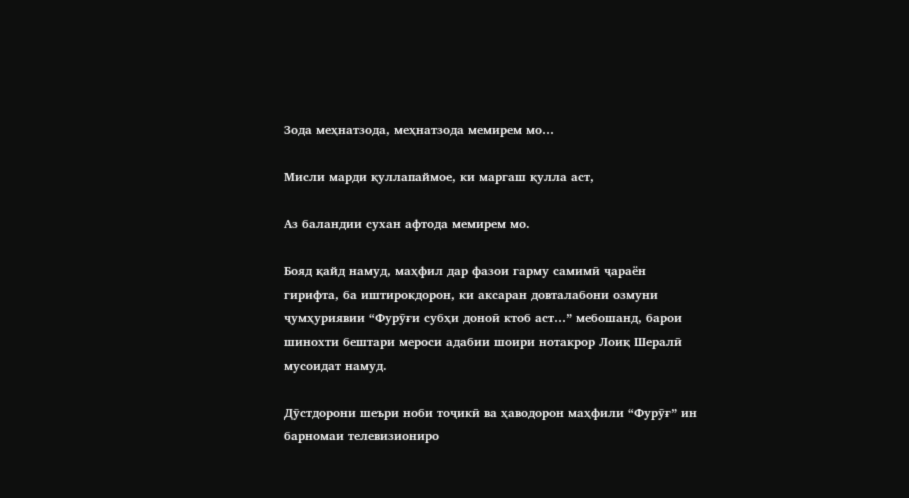Зода меҳнатзода, меҳнатзода мемирем мо…

Мисли марди қуллапаймое, ки маргаш қулла аст,

Аз баландии сухан афтода мемирем мо.

Бояд қайд намуд, маҳфил дар фазои гарму самимӣ ҷараён гирифта, ба иштирокдорон, ки аксаран довталабони озмуни ҷумҳуриявии “Фурӯғи субҳи доноӣ ктоб аст…” мебошанд, барои шинохти бештари мероси адабии шоири нотакрор Лоиқ Шералӣ мусоидат намуд.

Дӯстдорони шеъри ноби тоҷикӣ ва ҳаводорон маҳфили “Фурӯғ” ин барномаи телевизиониро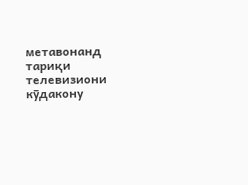метавонанд тариқи телевизиони кӯдакону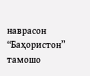наврасон “Баҳористон” тамошо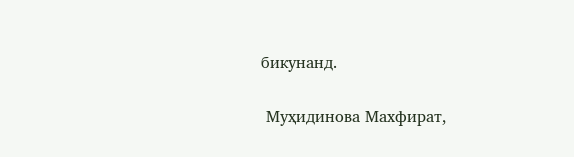бикунанд.

 Муҳидинова Махфират,